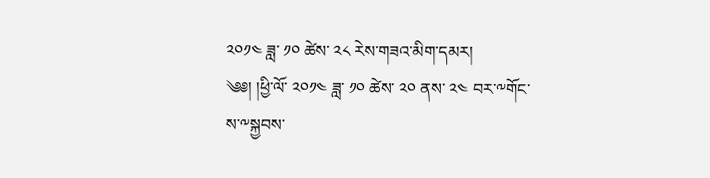༢༠༡༤ ཟླ་ ༡༠ ཚེས་ ༢༨ རེས་གཟའ་མིག་དམར།
༄༅། །ཕྱི་ལོ་ ༢༠༡༤ ཟླ་ ༡༠ ཚེས་ ༢༠ ནས་ ༢༤ བར་༸གོང་ས་༸སྐྱབས་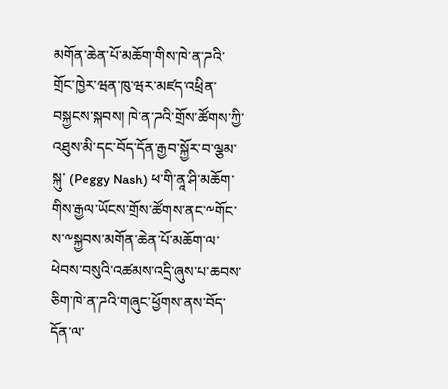མགོན་ཆེན་པོ་མཆོག་གིས་ཁེ་ན་ཌའི་གྲོང་ཁྱེར་ཝན་ཁུ་ཝར་མཛད་འཕྲིན་བསྐྱངས་སྐབས། ཁེ་ན་ཌའི་གྲོས་ཚོགས་ཀྱི་འཐུས་མི་དང་བོད་དོན་རྒྱབ་སྐྱོར་བ་ལྕམ་སྐུ་ (Peggy Nash) ཕ་གི་ནཱ་ཤི་མཆོག་གིས་རྒྱལ་ཡོངས་གྲོས་ཚོགས་ནང་༸གོང་ས་༸སྐྱབས་མགོན་ཆེན་པོ་མཆོག་ལ་ཕེབས་བསུའི་འཚམས་འདྲི་ཞུས་པ་ཆབས་ཅིག་ཁེ་ན་ཌའི་གཞུང་ཕྱོགས་ནས་བོད་དོན་ལ་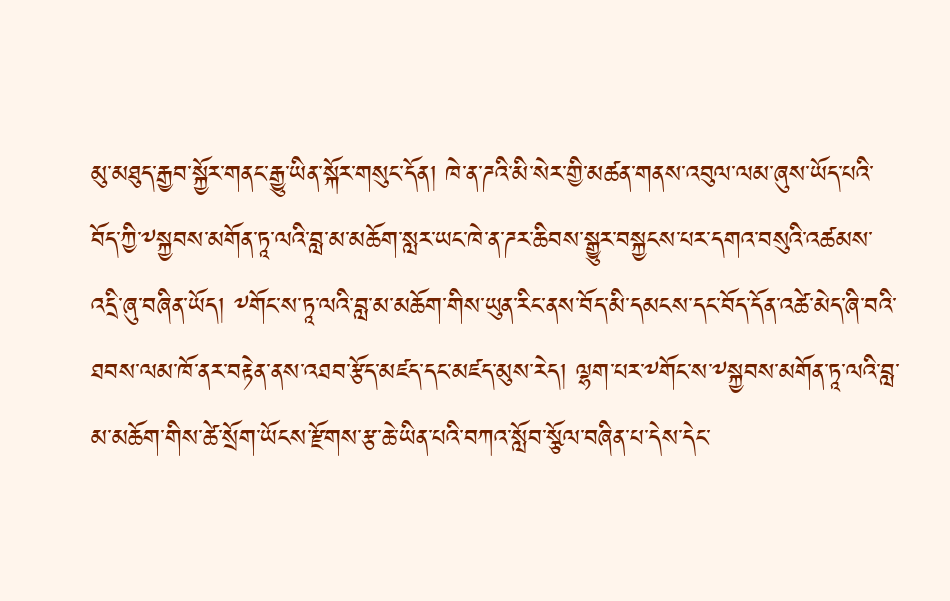མུ་མཐུད་རྒྱབ་སྐྱོར་གནང་རྒྱུ་ཡིན་སྐོར་གསུང་དོན། ཁེ་ན་ཌའི་མི་སེར་གྱི་མཚན་གནས་འབུལ་ལམ་ཞུས་ཡོད་པའི་བོད་ཀྱི་༸སྐྱབས་མགོན་ཏཱ་ལའི་བླ་མ་མཆོག་སླར་ཡང་ཁེ་ན་ཌར་ཆིབས་སྒྱུར་བསྐྱངས་པར་དགའ་བསུའི་འཚམས་འདྲི་ཞུ་བཞིན་ཡོད། ༸གོང་ས་ཏཱ་ལའི་བླ་མ་མཆོག་གིས་ཡུན་རིང་ནས་བོད་མི་དམངས་དང་བོད་དོན་འཚེ་མེད་ཞི་བའི་ཐབས་ལམ་ཁོ་ནར་བརྟེན་ནས་འཐབ་རྩོད་མཛད་དང་མཛད་མུས་རེད། ལྷག་པར་༸གོང་ས་༸སྐྱབས་མགོན་ཏཱ་ལའི་བླ་མ་མཆོག་གིས་ཚེ་སྲོག་ཡོངས་རྫོགས་རྩ་ཆེ་ཡིན་པའི་བཀའ་སློབ་སྩོལ་བཞིན་པ་དེས་དེང་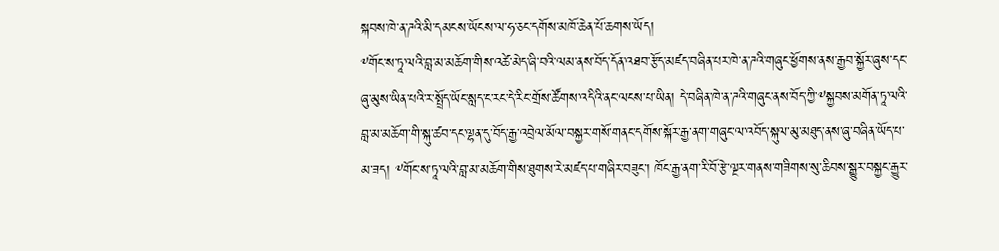སྐབས་ཁེ་ན་ཌའི་མི་དམངས་ཡོངས་ལ་ཧ་ཅང་དགོས་མཁོ་ཆེན་པོ་ཆགས་ཡོད།
༸གོང་ས་ཏཱ་ལའི་བླ་མ་མཆོག་གིས་འཚེ་མེད་ཞི་བའི་ལམ་ནས་བོད་དོན་འཐབ་རྩོད་མཛད་བཞིན་པར་ཁེ་ན་ཌའི་གཞུང་ཕྱོགས་ནས་རྒྱབ་སྐྱོར་ཞུས་དང་ཞུ་མུས་ཡིན་པའི་ར་སྤྲོད་ཡོང་སླད་ང་རང་དེ་རིང་གྲོས་ཚོགས་འདིའི་ནང་ལངས་པ་ཡིན། དེ་བཞིན་ཁེ་ན་ཌའི་གཞུང་ནས་བོད་ཀྱི་༸སྐྱབས་མགོན་ཏཱ་ལའི་བླ་མ་མཆོག་གི་སྐུ་ཚབ་དང་ལྷན་དུ་བོད་རྒྱ་འབྲེལ་མོལ་བསྐྱར་གསོ་གནང་དགོས་སྐོར་རྒྱ་ནག་གཞུང་ལ་འབོད་སྐུལ་མུ་མཐུད་ནས་ཞུ་བཞིན་ཡོད་པ་མ་ཟད། ༸གོང་ས་ཏཱ་ལའི་བླ་མ་མཆོག་གིས་ཐུགས་རེ་མཛད་པ་གཞིར་བཟུང་། ཁོང་རྒྱ་ནག་རི་བོ་རྩེ་ལྔར་གནས་གཟིགས་སུ་ཆིབས་སྒྱུར་བསྐྱང་རྒྱུར་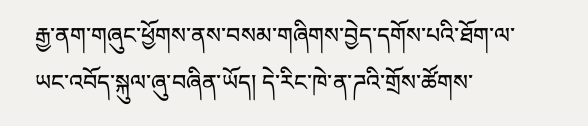རྒྱ་ནག་གཞུང་ཕྱོགས་ནས་བསམ་གཞིགས་བྱེད་དགོས་པའི་ཐོག་ལ་ཡང་འབོད་སྐུལ་ཞུ་བཞིན་ཡོད། དེ་རིང་ཁེ་ན་ཌའི་གྲོས་ཚོགས་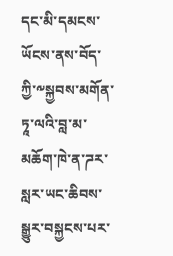དང་མི་དམངས་ཡོངས་ནས་བོད་ཀྱི་༸སྐྱབས་མགོན་ཏཱ་ལའི་བླ་མ་མཆོག་ཁེ་ན་ཌར་སླར་ཡང་ཆིབས་སྒྱུར་བསྐྱངས་པར་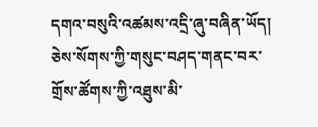དགའ་བསུའི་འཚམས་འདྲི་ཞུ་བཞིན་ཡོད། ཅེས་སོགས་ཀྱི་གསུང་བཤད་གནང་བར་གྲོས་ཚོགས་ཀྱི་འཐུས་མི་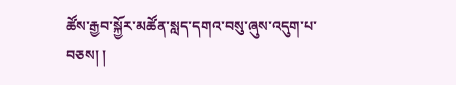ཚོས་རྒྱབ་སྐྱོར་མཚོན་སླད་དགའ་བསུ་ཞུས་འདུག་པ་བཅས། །